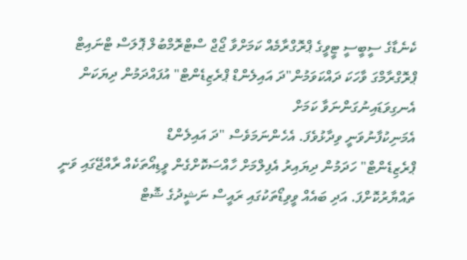ކެނެޑާގެ ސީބީސީ ޓީވީގެ ޕްރޮގްރާމެއް ކަމަށްވާ ޖޯޖް ސްޓްރޮމްބުލް ޕޮލަސް ޓްނައިޓް
ޕްރޮގްރާމްގަ ވާހަކަ ދައްކަވަމުން"ދަ އައިލެންޑް ޕްރެޒިޑެންޓް" އުފައްދަމުން ދިޔަކަން
އެނގިވަޑައިނުގަންނަވާ ކަމަށް
އެމަނިކުފާނުވަނީ ވިދާޅުވެފަ. އެހެންނަމަވެސް "ދަ އައިލެންޑް
ޕްރެޒިޑެންޓް" ހަދަމުން ދިޔައިރު އެފިލްމަށް ހާއްސަކޮށްގެން ވީޑިއޯތަކެއް ރާއްޖޭގައި ވަނީ
ތައްޔާރުކޮށްފަ. އަދި ބައެއް ވީވިޑޯތަކުގައި ރައީސް ނަޝީދުގެ ޝޮޓް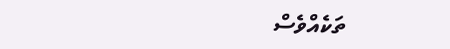ތަކެއްވެސް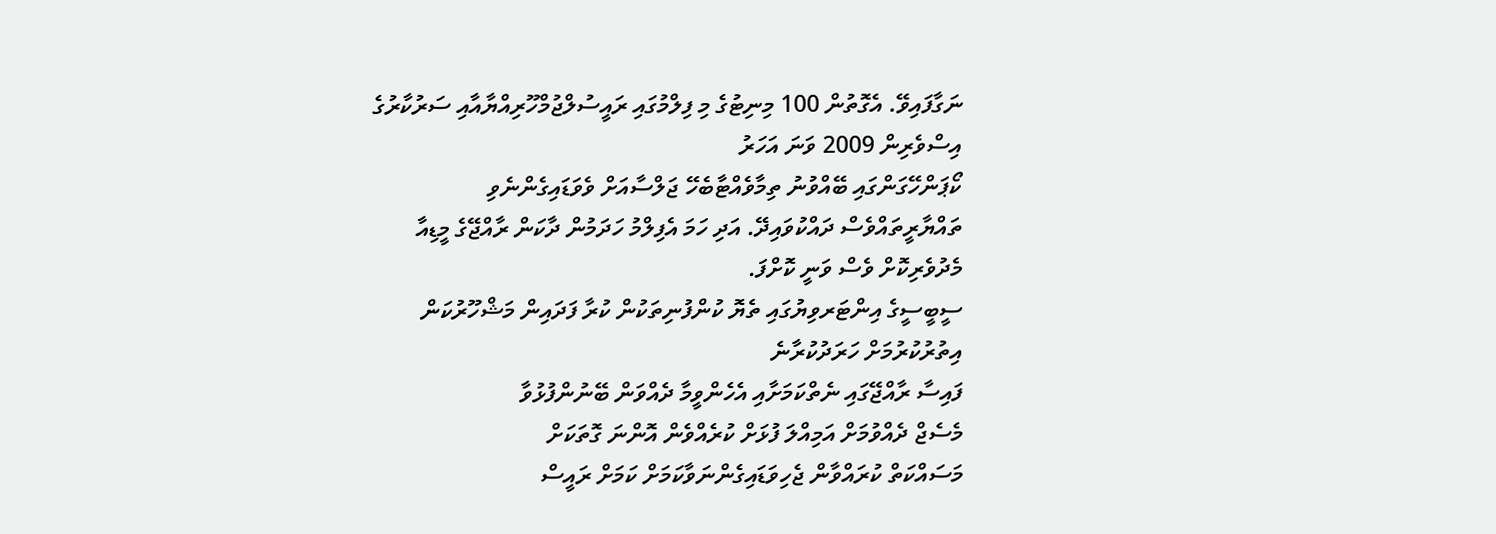ނަގާފައިވޭ. އެގޮތުން 100 މިނިޓުގެ މި ފިލްމުގައި ރައީސުލްޖުމްހޫރިއްޔާއާއި ސަރުކާރުގެ
އިސްވެރިން 2009 ވަނަ އަހަރު
ކޯޕަންހޭގަންގައި ބޭއްވުނު ތިމާވެއްޓާބެހޭ ޖަލްސާއަށް ވެވަޑައިގެންނެވި
ތައްޔާރީތައްވެސް ދައްކުވައިދޭ. އަދި ހަމަ އެފިލްމު ހަދަމުން ދާކަން ރާއްޖޭގެ މީޑިއާ
މެދުވެރިކޮށް ވެސް ވަނީ ކޮށްފަ.
ސީބީސީގެ އިންޓަރވިޔުގައި ތެޔޮ ކުންފުނިތަކުން ކުރާ ފަދައިން މަޝްހޫރުކަން
އިތުރުކުރުމަށް ހަރަދުކުރާނެ
ފައިސާ ރާއްޖޭގައި ނެތްކަމަށާއި އެހެންވީމާ ދެއްވަން ބޭނުންފުޅުވާ
މެސެޖް ދެއްވުމަށް އަމިއްލަ ފުޅަށް ކުރެއްވެން އޮންނަ ގޮތަކަށް
މަސައްކަތް ކުރައްވާން ޖެހިވަޑައިގެންނަވާކަމަށް ކަމަށް ރައީސް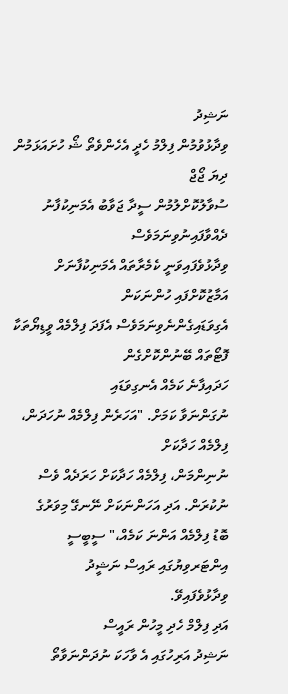ނަޝިދު
ވިދާޅުވުމުން ފިލްމު ހެދީ އެހެންވެތޯ ޝޯ ހުށައަޅަމުން ދިޔަ ޖޯޖް
ސުވާލުކޮށްލުމުން ސީދާ ޖަވާބު އެމަނިކުފާނު ދެއްވާފައިނުވިނަމަވެސް
ވިދާޅުވެފައިވަނީ ކެމެރާތައް އެމަނިކުފާނަށް އަމާޒުކޮށްފައި ހުންނަކަން
އެގިވަޑައިގެންނެވިނަމަވެސް އެފަދަ ފިލްމެއް ވީޑިޔޯތަކާ ފޮޓޯތައް ބޭނުންކޮށްގެން
ހަދައިފާނެ ކަމެއް އެނގިވަޑައި
ނުގަންނަވާ ކަމަށް. "އަހަރެން ފިލްމެއް ނުހަދަން، ފިލްމެއް ހަދާކަށް
ނުނިންމަން، ފިލްމެއް ހަދާކަށް ހަރަދެއް ވެސް ނުކުރަން. އަދި އަހަންނަކަށް ނޭނގޭ މިވަރުގެ
ބޮޑު ފިލްމެއް އަންނަ ކަމެއް،" ސީބީސީ އިންޓަރވިޔުގައި ރައިސް ނަޝީދު
ވިދާޅުވެފައިވޭ.
އަދި ފިލްމް ހެދި މީހުން ރައީސް
ނަޝިދު އަރިހުގައި އެ ވާހަކަ ނުދަންނަވާތޯ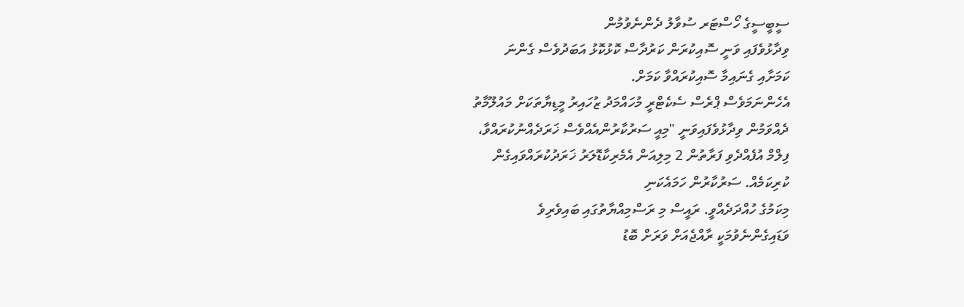ސީބީސީގެ ހޯސްޓަރ ސުވާލު ދެންނެވުމުން
ވިދާޅުވެފައި ވަނީ ސޮއިކުރަން ކަރުދާސް ކޮޅުކޮޅު އަބަދުވެސް ގެންނަ
ކަމަށާއި ގެނައިމާ ސޮއިކުރައްވާ ކަމަށް.
އެހެންނަމަވެސް ޕްރެސް ސެކެޓްރީ މުހައްމަދު ޒުހައިރު މީޑިޔާތަކަށް މައުލޫމާތު
ދެއްވަމުން ވިދާޅުވެފައިވަނީ "މިއީ ސަރުކާރުންއެއްވެސް ޚަރަދެއްނުކުރައްވާ،
ފިލްމް އުފެއްދެވި ފަރާތުން 2 މިލިއަން އެމެރިކާޑޮލަރު ޚަރަދުކުރައްވައިގެން
ކުރިކަމެއް. ސަރުކާރުން ހަމައެކަނި
މިކަމުގެ ހުއްދަދެއްވީ. ރައީސް މި ރަސްމިއްޔާތުގައި ބައިވެރިވެ
ވަޑައިގެންނެވުމަކީ ރާއްޖެއަށް ވަރަށް ބޮޑު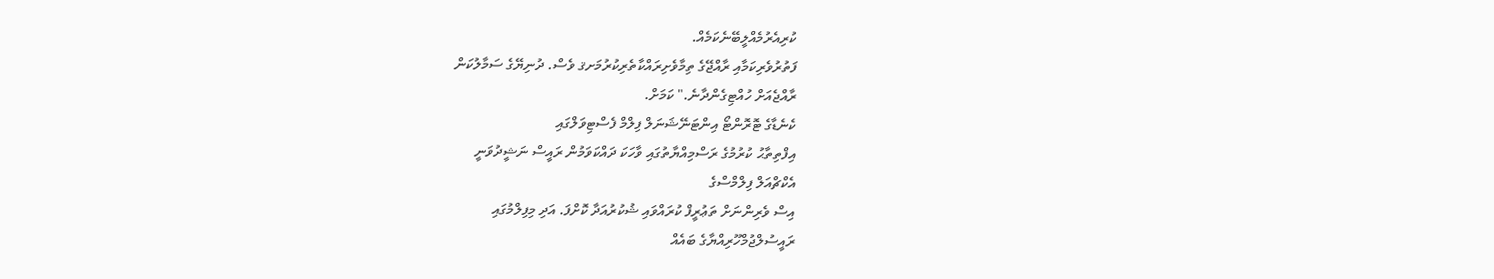ކުރިއެރުމެއްލީބޭނެކަމެއް.
ފަތުރުވެރިކަމާއި ރާއްޖޭގެ ތިމާވެށިރައްކާތެރިކުރުމަށޤ ވެސް. ދުނިޔޭގެ ސަމާލުކަން
ރާއްޖެއަށް ހުއްޓިގެންދާނެ." ކަމަށް.
ކެނެޑާގެ ޓޮރޮންޓޯ އިންޓަނޭޝަނަލް ފިލްމް ފެސްޓިވަލްގައި
އިފްތިތާޙު ކުރުމުގެ ރަސްމިއްޔާތުގައި ވާހަކަ ދައްކަވަމުން ރައީސް ނަޝީދުވަނީ
އެކްޗްއަލް ފިލްމްސްގެ
އިސް ވެރިންނަށް ތަޢުރީފް ކުރައްވައި ޝުކުރުއަދާ ކޮށްފަ. އަދި މިފިލްމުގައި
ރައީސުލްޖުމްހޫރިއްޔާގެ ބައެއް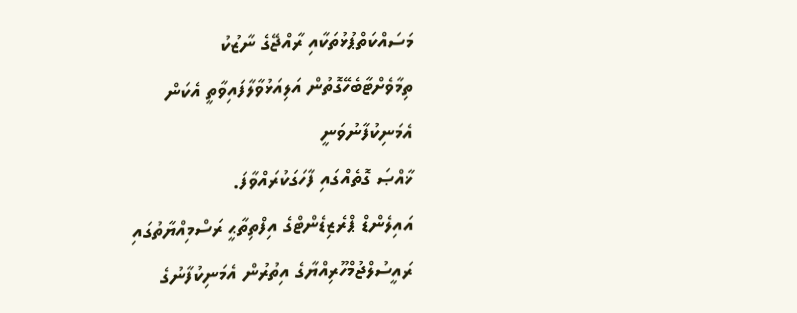މަސައްކަތްޕުޅުތަކާއި ރާއްޖޭގެ ނާޒުކު
ތިމާވެށްޓާބެހޭގޮތުން އަލިއަޅުވާލާފައިވާތީ އެކަން އެމަނިކުފާނުވަނީ
ޚާއްޞަ ގޮތެއްގައި ފާހަގަކުރައްވާފަ.
އައިލެންޑް ޕްރެޒިޑެންޓްގެ އިފްތިތާޙީ ރަސްމިއްޔާތުގައި
ރައީސުލްޖުމްހޫރިއްޔާގެ އިތުރުން އެމަނިކުފާނުގެ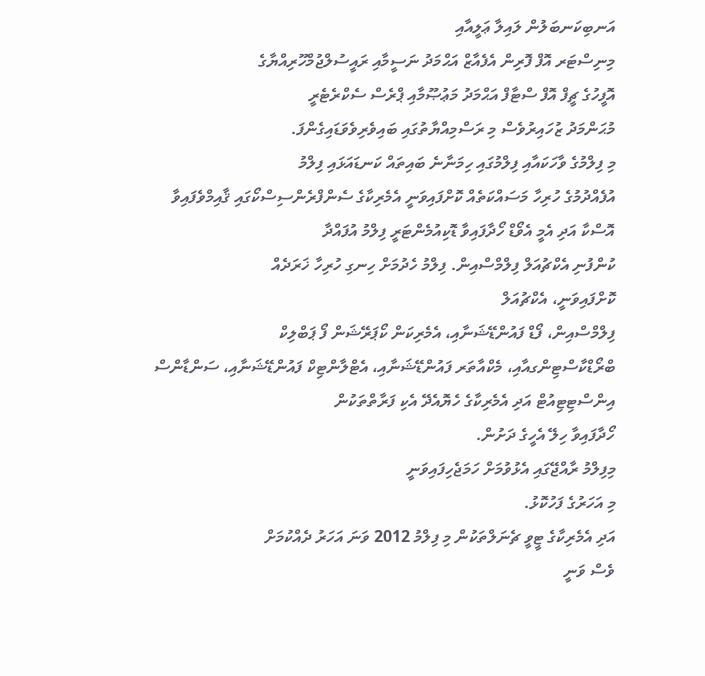އަނބިކަނބަލުން ލައިލާ ޢަލީއާއި
މިނިސްޓަރ އޮފް ފޮރިން އެފެއާޒް އަޙްމަދު ނަސީމާއި ރައީސުލްޖުމްހޫރިއްޔާގެ
އޮފީހުގެ ޗީފް އޮފް ސްޓާފް އަޙްމަދު މަޢުޞޫމާއި ޕްރެސް ސެކްރެޓެރީ
މުޙަންމަދު ޒުހައިރުވެސް މި ރަސްމިއްޔާތުގައި ބައިވެރިވެވަޑައިގެންފަ.
މި ފިލްމުގެ ވާހަކައާއި ފިލްމުގައި ހިމަނާނެ ބައިތައް ކަނޑައަޅައި ފިލްމު
އުފެއްދުމުގެ ހުރިހާ މަސައްކަތެއް ކޮށްފައިވަނީ އެމެރިކާގެ ސެންފްރެންސިސްކޯގައި ޤާއިމްވެފައިވާ
އޮސްކާ އަދި އެމީ އެވޯޑް ހޯދާފައިވާ ޑޮކިއުމެންޓަރީ ފިލްމު އުފައްދާ
ކުންފުނި އެކްޗުއަލް ފިލްމްސްއިން. ފިލްމު ހެދުމަށް ހިނގި ހުރިހާ ޚަރަދެއް
ކޮށްފައިވަނީ، އެކްޗުއަލް
ފިލްމްސްއިން، ފޯޑް ފައުންޑޭޝަނާއި، އެމެރިކަން ކޯޕަރޭޝަން ފޯ ޕަބްލިކް
ބްރޯޑްކާސްޓިންގއާއި، މެކްއާތަރ ފައުންޑޭޝަނާއި، އެޓްލާންޓިކް ފައުންޑޭޝަނާއި، ސަންޑާންސް
އިންސްޓިޓިއުޓް އަދި އެމެރިކާގެ ހެޔޮއެދޭ އެކި ފަރާތްތަކުން
ހޯދާފައިވާ ހިލޭ އެހީގެ ދަށުން.
މިފިލްމު ރާއްޖޭގައި އެޅުވުމަށް ހަމަޖެހިފައިވަނީ
މި އަހަރުގެ ފަހުކޮޅު.
އަދި އެމެރިކާގެ ޓީވީ ޗެނަލްތަކުން މި ފިލްމު 2012 ވަނަ އަހަރު ދެއްކުމަށް
ވެސް ވަނީ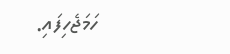ހަމަޖެހިފައި.